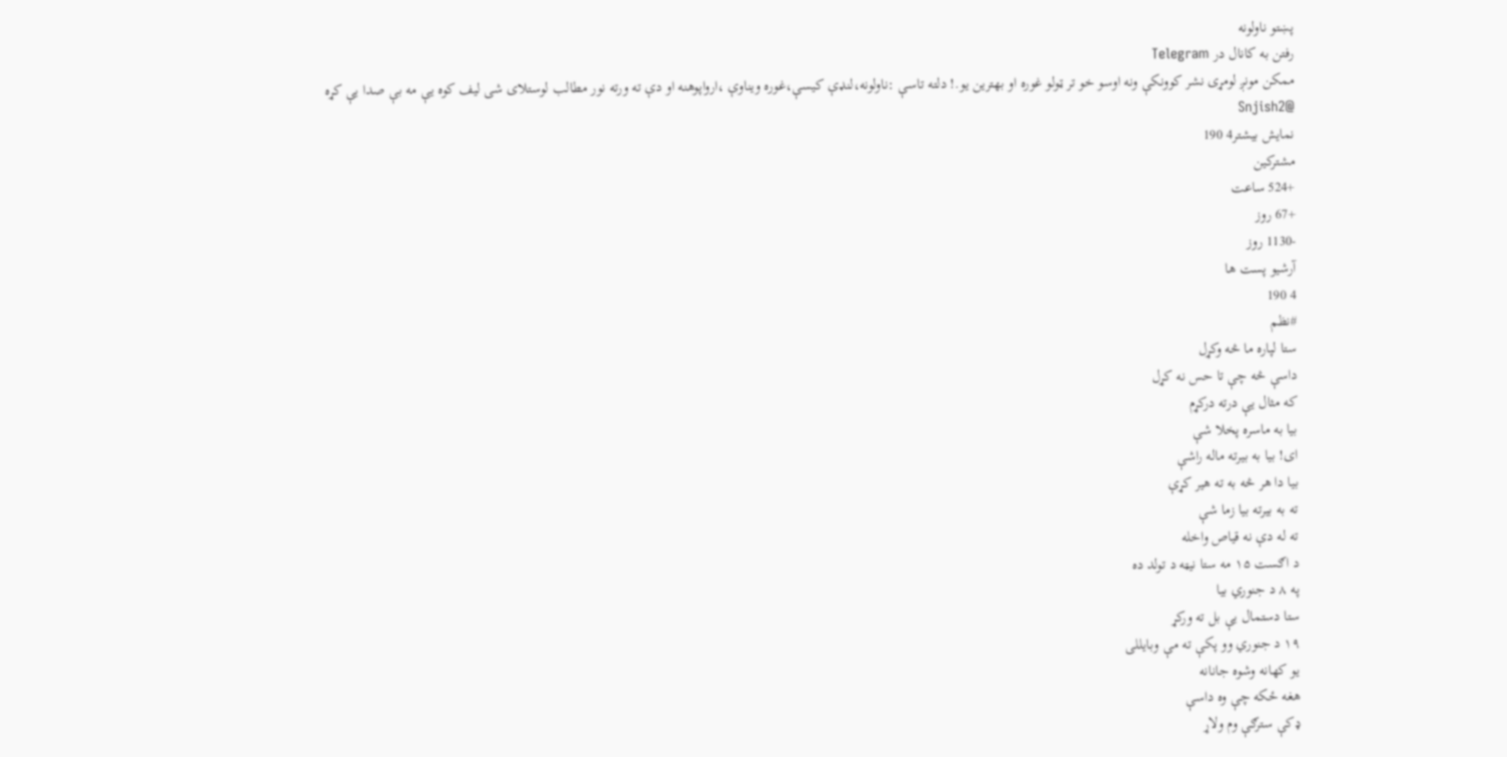پښتو ناولونه
رفتن به کانال در Telegram
ممکن مونږ لومړی نشر کوونکې ونه اوسو خو تر ټولو غوره او بهترین یو.! دلته تاسې :ناولونه،لنډې کیسې،غوره ویناوې ،ارواپوهنه او دې ته ورته نور مطالب لوستلای شی لیف کوه یې مه بې صدا یې کړه @Snjish2
نمایش بیشتر4 190
مشترکین
+524 ساعت
+67 روز
-1130 روز
آرشیو پست ها
4 190
#نظم
ستا لپاره ما څه وکړل
داسې څه چې تا حس نه کړل
که مثال یې درته درکړم
بیا به ماسره پخلا شې
ای! بیا به بیرته ماله راشې
بیا دا هر څه به ته هیر کړې
ته به بیرته بیا زما شې
ته له دې نه قیاص واخله
د اګست ۱۵ مه ستا نیټه د تولد ده
په ۸ د جنوري بیا
ستا دستمال یې بل ته ورکړ
۱۹ د جنوري وو پکې ته مې وبایللی
یو کهانه وشوه جانانه
هغه ځکه چې وه داسې
ډکې سترګې وم ولاړ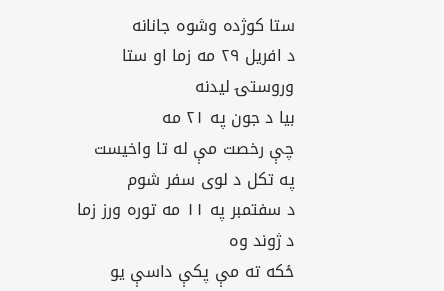ستا کوژده وشوه جانانه
د افریل ۲۹ مه زما او ستا وروستۍ لیدنه
بیا د جون په ۲۱ مه
چې رخصت مې له تا واخیست
په تکل د لوی سفر شوم
د سفتمبر په ۱۱ مه توره ورز زما د ژوند وه
ځکه ته مې پکې داسې یو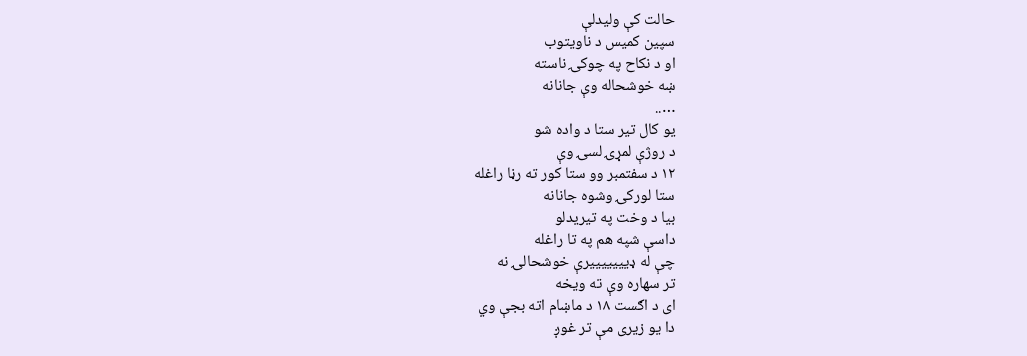حالت کې ولیدلې
سپین کمیس د ناویتوب
او د نکاح په چوکۍ ناسته
ښه خوشحاله وې جانانه
…..
یو کال تیر ستا د واده شو
د روژې لمړۍ لسۍ وې
۱۲ د سفتمبر وو ستا کور ته رڼا راغله
ستا لورکۍ وشوه جانانه
بیا د وخت په تیریدلو
داسې شپه هم په تا راغله
چې له ډیییییییرې خوشحالۍ نه
تر سهاره وې ته ویخه
ای د اګست ۱۸ د ماښام اته بجې وي
دا یو زیری مې تر غوږ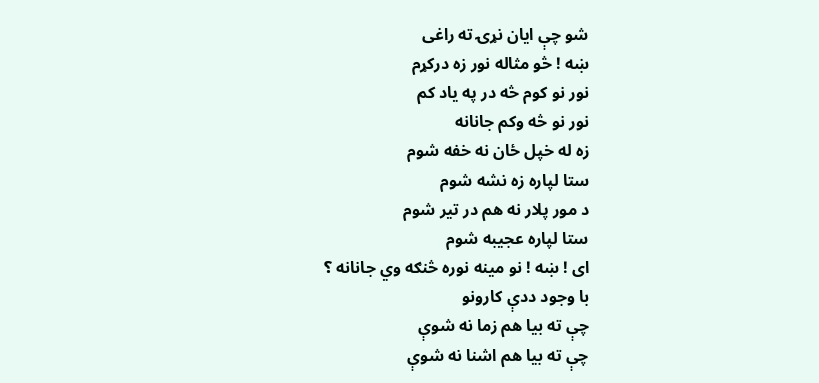شو چې ایان نړۍ ته راغی
ښه ! څو مثاله نور زه درکړم
نور نو کوم څه در په یاد کم
نور نو څه وکم جانانه
زه له خپل ځان نه خفه شوم
ستا لپاره زه نشه شوم
د مور پلار نه هم در تیر شوم
ستا لپاره عجیبه شوم
ای ! ښه ! نو مینه نوره څنګه وي جانانه ؟
با وجود ددې کارونو
چې ته بیا هم زما نه شوې
چې ته بیا هم اشنا نه شوې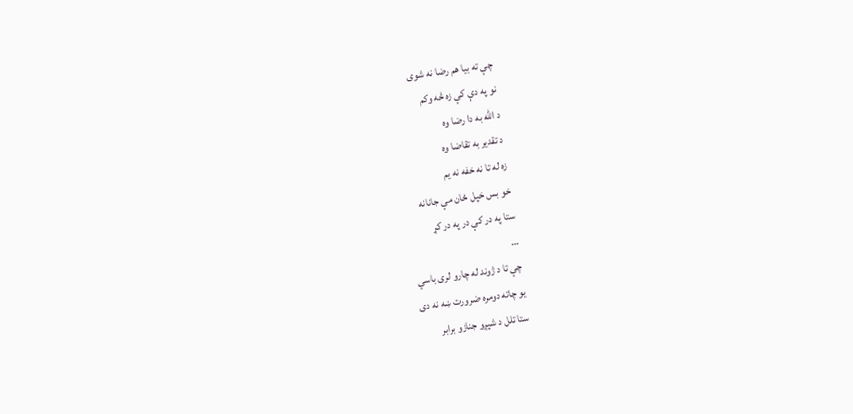چې ته بیا هم رضا نه شوی
نو په دې کې زه څه وکم
د الله به دا رضا وه
د تقدیر به تقاضا وه
زه له تا نه خفه نه یم
خو بس خپل ځان مې جانانه
ستا په در کې در په در کړ
…
چې تا د ژوند له چارو لری باسي
یو چاته دومره ضرورت ښه نه دی
ستا تلل د شپږو جنازو برابر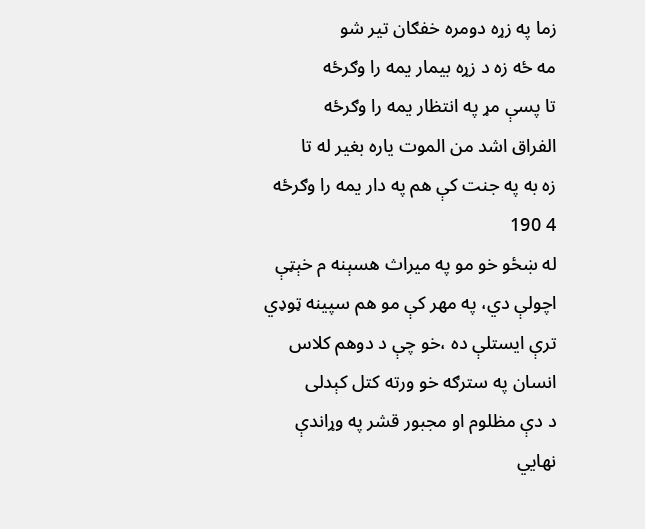زما په زړه دومره خفګان تیر شو
مه ځه زه د زړه بیمار یمه را وګرځه
تا پسې مړ په انتظار یمه را وګرځه
الفراق اشد من الموت یاره بغیر له تا
زه به په جنت کې هم په دار یمه را وګرځه
4 190
له ښځو خو مو په میراث هسېنه م خېټې اچولې دي، په مهر کې مو هم سپینه ټوډي ترې ایستلې ده ،خو چې د دوهم کلاس انسان په سترګه خو ورته کتل کېدلی
د دې مظلوم او مجبور قشر په وړاندې نهایي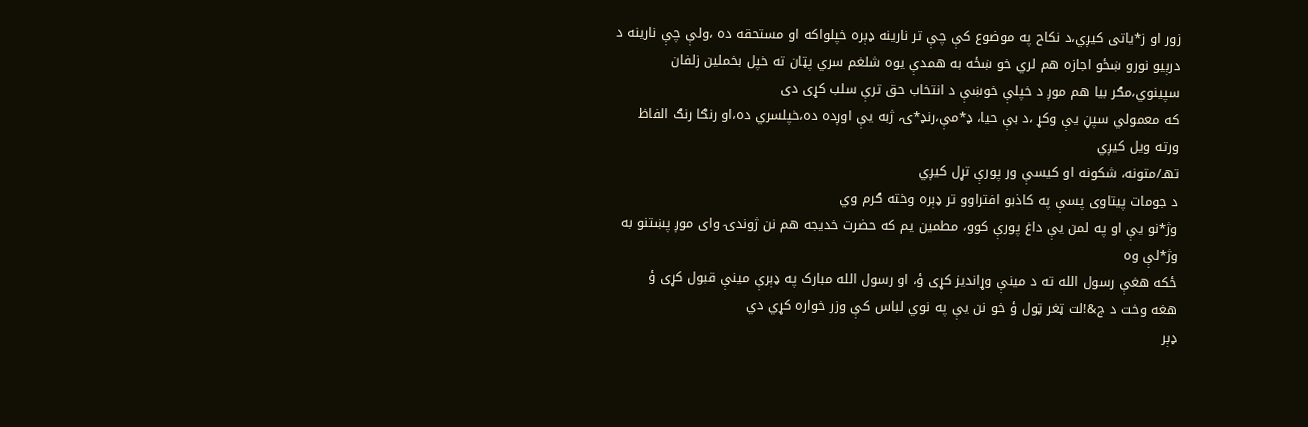زور او ز*یاتی کیږي،د نکاح په موضوع کې چې تر نارینه ډېره خپلواکه او مستحقه ده ،ولې چې نارینه د درېیو نورو ښځو اجازه هم لري خو ښځه به همدې یوه شلغم سري پټان ته خپل بخملین زلفان سپینوي،مګر بیا هم موږ د خپلې خوښې د انتخاب حق ترې سلب کړی دی
که معمولي سپڼ یې وکړ ،د بې حیا، ډ*مې،رنډ*ۍ، ژبه یې اوږده ده،خپلسري ده،او رنګا رنګ الفاظ ورته ویل کیږي
تهـ/متونه، شکونه او کیسې ور پورې تړل کیږي
د جومات پیتاوی پسې په کاذبو افتراوو تر ډېره وخته ګرم وي
وژ*نو یې او په لمن یې داغ پورې کوو، مطمین یم که حضرت خدیجه هم نن ژوندۍ وای موږ پښتنو به وژ*لې وه
ځکه هغې رسول الله ته د مینې وړاندیز کړی ؤ، او رسول الله مبارک په ډېرې مینې قبول کړی ؤ
هغه وخت د ج&!لت ټغر ټول ؤ خو نن یې په نوي لباس کې وزر خواره کړي دي
ډېر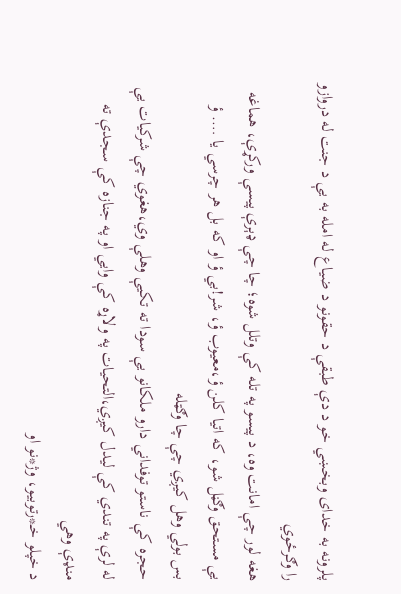پلرونه به خدای وبخښي خو د دې طبقې د حقونو د ضیاع له امله به یې د جنت له دروازو را وګرځوي
هغه لور چې امانت وه، د پیسو په تله کې وتلل شوه؛ چا چې ډېرې پیسې ورکړې، هماغه یې مستحق وګڼل شو، که اتیا کلن ؤ،معیوب ؤ، شر!بي ؤ او که بل هر چرسي یا …. ؤ
بس بولي وهل کیږي چې چا وګټله
حجره کې ناستو توفداني دارو ملکانو یې سودا ته تکیې وهلې وي،هغوي چې شرکیات یې له لرې په تندي کې لیدل کیږي،التحیات په ولاړه کې وایي او په جنازه کې سجدې ته منډې وهي
د خپلو خــ*رتوبیو، وژ*نو او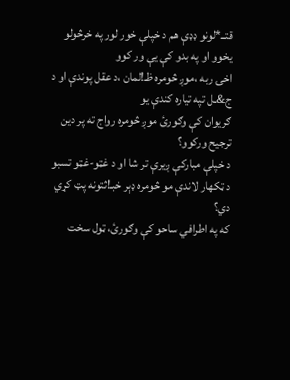قتــ*لونو ډډې هم د خپلې خور لور په خرڅولو یخوو او په بدو کې یې ور کوو
اخۍ ربه ،موږ څومره ظـ!لمان ،د عقل پوندې او د ج&ـل تپه تیاره کندې یو
ګریوان کې وګورئ موږ څومره رواج ته پر دین ترجیح ورکوو؟
د خپلې مبارکې ږیرې تر شا او د غټو-غټو تسبو د ټکهار لاندې مو څومره ډېر خبـ!ثتونه پټ کړي دي؟
که په اطرافي ساحو کې وګورئ، ټول سخت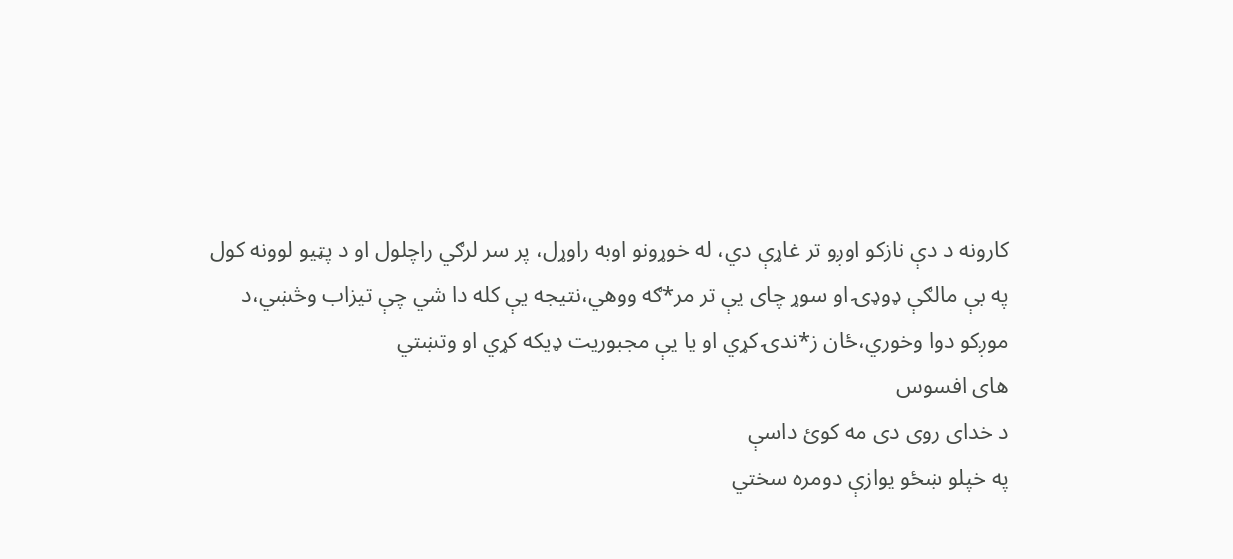کارونه د دې نازکو اوږو تر غاړې دي، له خوړونو اوبه راوړل، پر سر لرګي راچلول او د پټیو لوونه کول
په بې مالګې ډوډۍ او سوړ چای یې تر مر*ګه ووهي،نتیجه یې کله دا شي چې تیزاب وڅښي،د موږکو دوا وخوري،ځان ز*ندۍ کړي او یا یې مجبوریت ډیکه کړي او وتښتي
های افسوس
د خدای روی دی مه کوئ داسې
په خپلو ښځو یوازې دومره سختي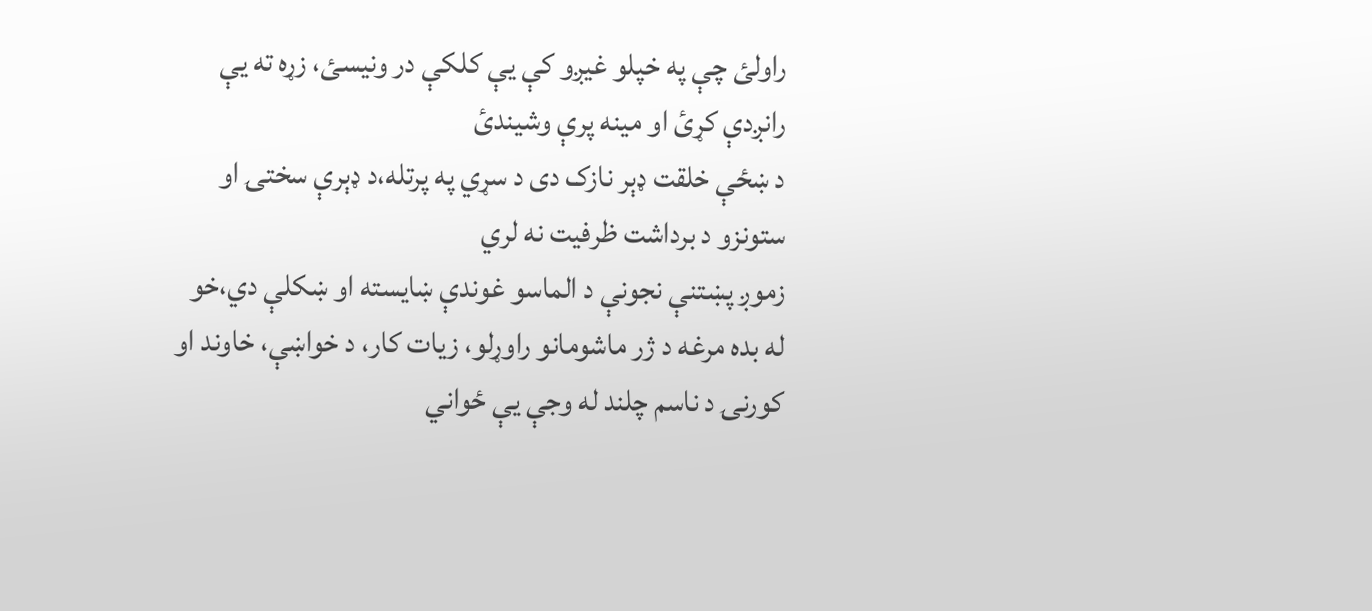راولئ چې په خپلو غیږو کې یې کلکې در ونیسئ، زړه ته یې رانږدې کړئ او مینه پرې وشیندئ
د ښځې خلقت ډېر نازک دی د سړي په پرتله،د ډېرې سختۍ او ستونزو د برداشت ظرفیت نه لري
زموږ پښتنې نجونې د الماسو غوندې ښایسته او ښکلې دي،خو له بده مرغه د ژر ماشومانو راوړلو، زیات کار، د خواښې، خاوند او کورنۍ د ناسم چلند له وجې یې ځواني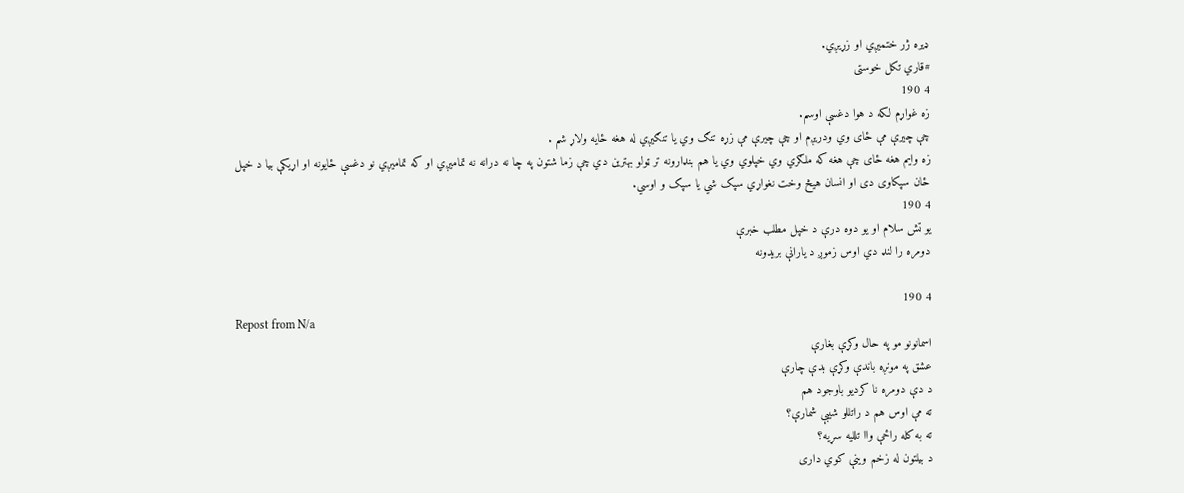ډیره ژر ختمیږي او زړیږي.
#قاري تکل خوستی
4 190
زه غواړم لکه د هوا دغسې اوسم.
چې چيرې مې ځای وي ودريږم او چې چيرې مې زړه تنګ وي يا تنګيږي له هغه ځايه ولاړ شم .
زه وايم هغه ځای چې هغه که ملګري وي خپلوي وي يا هم بنډارونه تر ټولو بهترين دي چې زما شتون په چا نه درانه نه تماميږي او که تماميږي نو دغسې ځايونه او اړيکې بيا د خپل ځان سپکاوی دی او انسان هيڅ وخت نغواړي سپک شي يا سپک و اوسي.
4 190
يو تش سلام او يو دوه درې د خپل مطلب خبرې
دومره را لنډ دي اوس زموږ د يارانې بريدونه

4 190
Repost from N/a
اسمانونو مو په حال وکړې بغارې
عشق په مونږه باندې وکړې بدې چارې
د دې دومره نا کردیو باوجود هم
ته مې اوس هم د راتللو شیبې شمارې؟
ته به کله راځې واا تللیه سړیه؟
د بیلتون له زخم وینې کوي داری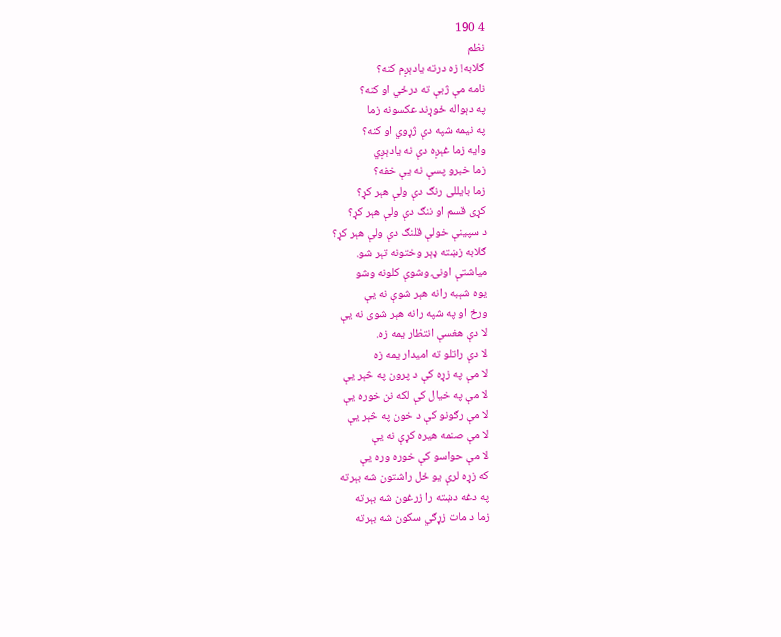4 190
نظم
ګلابه! زه درته یادېږم کنه؟
نامه مې ژبې ته درځي او کنه؟
په دېواله ځوړند عکسونه زما
په نیمه شپه دې ژړوي او کنه؟
وایه زما غېږه دې نه یادېږي
زما خبرو پسې نه یې خفه؟
زما بایللی رنګ دې ولې هېر کړ؟
کړی قسم او ننګ دې ولې هېر کړ؟
د سپینې خولې قلنګ دې ولې هېر کړ؟
ګلابه زښته ډېر وختونه تېر شو.
میاشتې اونۍ وشوې کلونه وشو
یوه شېبه رانه هېر شوې نه یې
ورځ او په شپه رانه هېر شوی نه یې
لا دې هغسې انتظار یمه زه.
لا دې راتلو ته امیدار یمه زه
لا مې په زړه کې د پرون په څېر یې
لا مې په خیال کې لکه نن خوره یې
لا مې رګونو کې د خون په څېر یې
لا مې صنمه هیره کړې نه یې
لا مې حواسو کې خوره وره یې
که زړه لرې یو ځل راشتون شه بېرته
په دغه دښته را زرغون شه بېرته
زما د مات زړګي سکون شه بېرته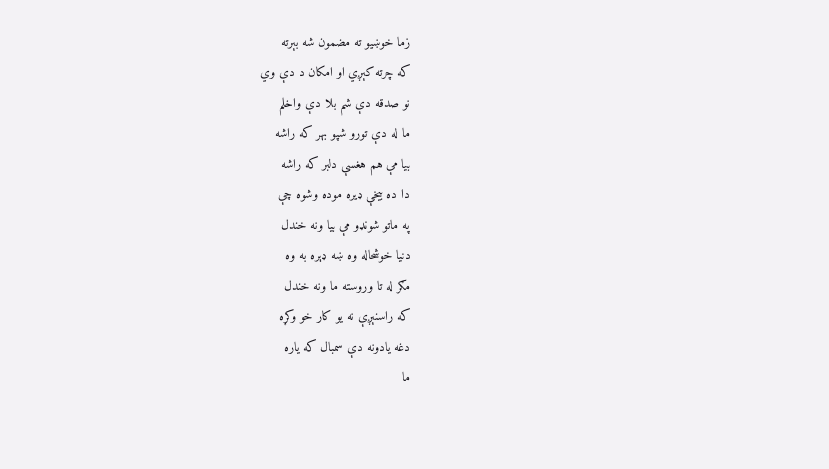زما خوښیو ته مضمون شه بېرته
که چرته کېږي او امکان د دې وي
نو صدقه دې شم بلا دې واخلم
ما له دې تورو شپو بهر که راشه
بیا مې هم هغسې دلبر که راشه
دا ده بیخې ډیره موده وشوه چې
په ماتو شونډو مې بیا ونه خندل
دنیا خوشحاله وه ښه ډېره به وه
مګر له تا وروسته ما ونه خندل
که راسنېږې نه یو کار خو وکړه
دغه یادونه دې سمبال که یاره
ما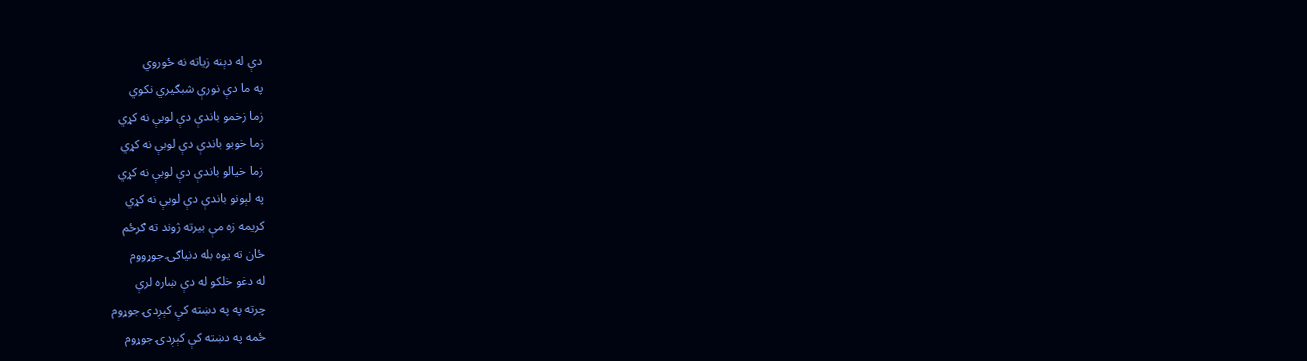دې له دېنه زیاته نه ځوروي
په ما دې نورې شبګیري نکوي
زما زخمو باندې دې لوبې نه کړي
زما خوبو باندې دې لوبې نه کړي
زما خیالو باندې دې لوبې نه کړي
په لېونو باندې دې لوبې نه کړي
کریمه زه مې بیرته ژوند ته ګرځم
ځان ته یوه بله دنیاګۍ جوړووم
له دغو خلکو له دې ښاره لرې
چرته په په دښته کې کېږدۍ جوړوم
ځمه په دښته کې کېږدۍ جوړوم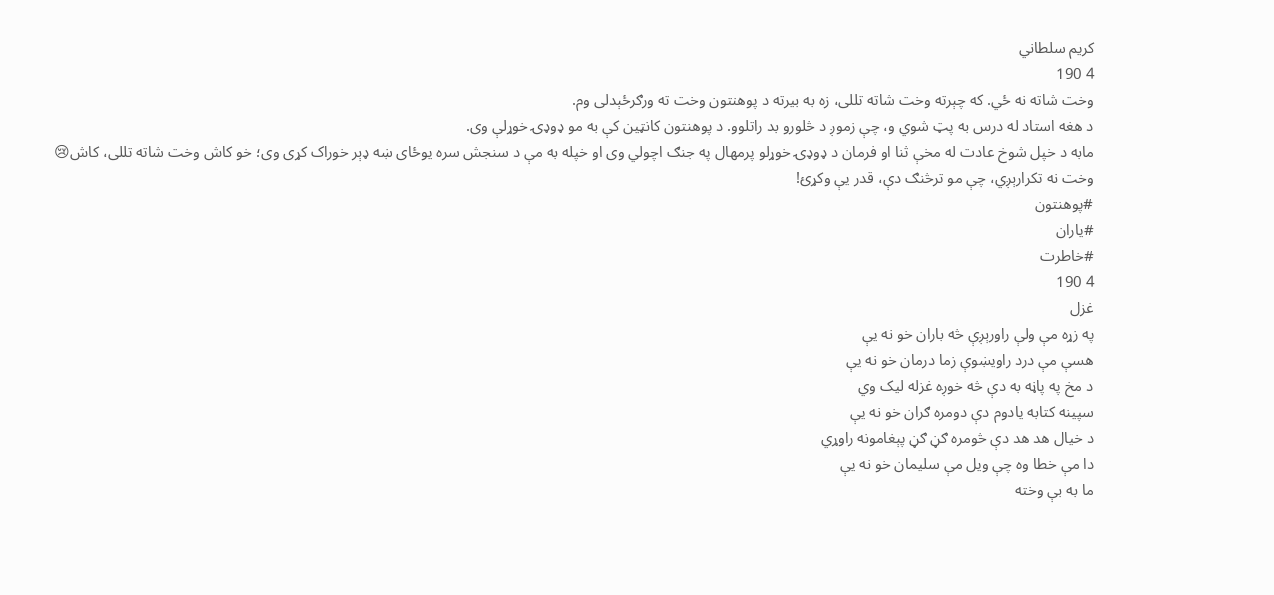کریم سلطاني
4 190
وخت شاته نه ځي. که چېرته وخت شاته تللی، زه به بیرته د پوهنتون وخت ته ورګرځېدلی وم.
د هغه استاد له درس به پټ شوي و، چې زموږ د څلورو بد راتلوو. د پوهنتون کانټین کې به مو ډوډۍ خوړلې وی.
مابه د خپل شوخ عادت له مخې ثنا او فرمان د ډوډۍ خوړلو پرمهال په جنګ اچولي وی او خپله به مې د سنجش سره یوځای ښه ډېر خوراک کړی وی؛ خو کاش وخت شاته تللی، کاش😢
وخت نه تکرارېږي، چې مو ترڅنګ دې، قدر یې وکړئ!
#پوهنتون
#یاران
#خاطرت
4 190
غزل
په زړه مې ولې راورېږې څه باران خو نه یې
هسې مې درد راویښوې زما درمان خو نه یې
د مخ په پاڼه به دې څه خوږه غزله لیک وي
سپینه کتابه یادوم دې دومره ګران خو نه یې
د خیال هد هد دې څومره ګڼ ګڼ پېغامونه راوړي
دا مې خطا وه چې ویل مې سلیمان خو نه یې
ما به بې وخته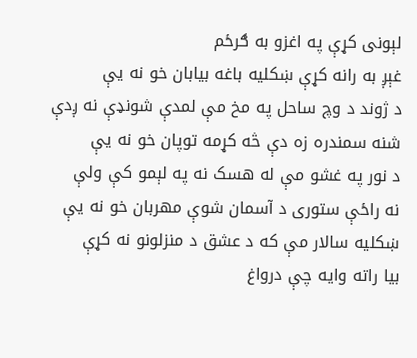لېونی کړې په اغزو به ګرځم
غېږ به رانه كړې ښکلیه باغه بیابان خو نه یې
د ژوند د وچ ساحل په مخ مې لمدې شونډې نه ږدې
شنه سمندره زه دې څه کړمه توپان خو نه یې
د نور په غشو مې له هسک نه په لېمو کې ولې
نه راځې ستوری د آسمان شوې مهربان خو نه یې
ښكلیه سالار مې که د عشق د منزلونو نه کړې
بیا راته وایه چې درواغ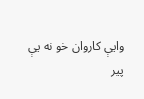وایې کاروان خو نه یې
پیر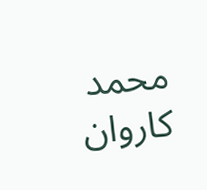محمد کاروان